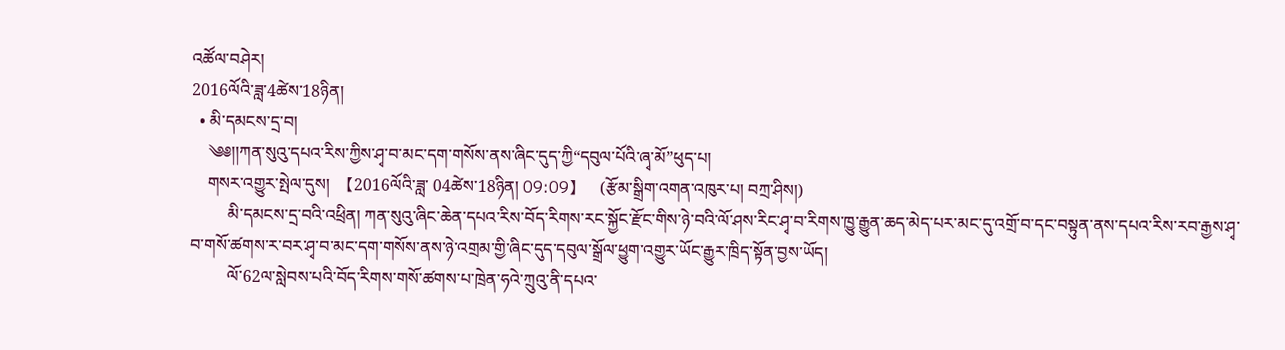འཚོལ་བཤེར།
2016ལོའི་ཟླ་4ཚེས་18ཉིན།
  • མི་དམངས་དྲ་བ།
    ༄༅།།ཀན་སུའུ་དཔའ་རིས་ཀྱིས་ཤྭ་བ་མང་དག་གསོས་ནས་ཞིང་དུད་ཀྱི“དབུལ་པོའི་ཞྭ་མོ”ཕུད་པ།
    གསར་འགྱུར་སྤེལ་དུས།  【2016ལོའི་ཟླ་ 04ཚེས་18ཉིན། 09:09】   (རྩོམ་སྒྲིག་འགན་འཁུར་པ། བཀྲ་ཤིས།)
         མི་དམངས་དྲ་བའི་འཕྲིན། ཀན་སུའུ་ཞིང་ཆེན་དཔའ་རིས་བོད་རིགས་རང་སྐྱོང་རྫོང་གིས་ཉེ་བའི་ལོ་ཤས་རིང་ཤྭ་བ་རིགས་ཁྱུ་རྒྱུན་ཆད་མེད་པར་མང་དུ་འགྲོ་བ་དང་བསྟུན་ནས་དཔའ་རིས་རབ་རྒྱས་ཤྭ་བ་གསོ་ཚགས་ར་བར་ཤྭ་བ་མང་དག་གསོས་ནས་ཉེ་འགྲམ་གྱི་ཞིང་དུད་དབུལ་སྒྲོལ་ཕྱུག་འགྱུར་ཡོང་རྒྱུར་ཁྲིད་སྟོན་བྱས་ཡོད།
         ལོ་62ལ་སླེབས་པའི་བོད་རིགས་གསོ་ཚགས་པ་ཁྲེན་ཧའེ་ཀྲུའུ་ནི་དཔའ་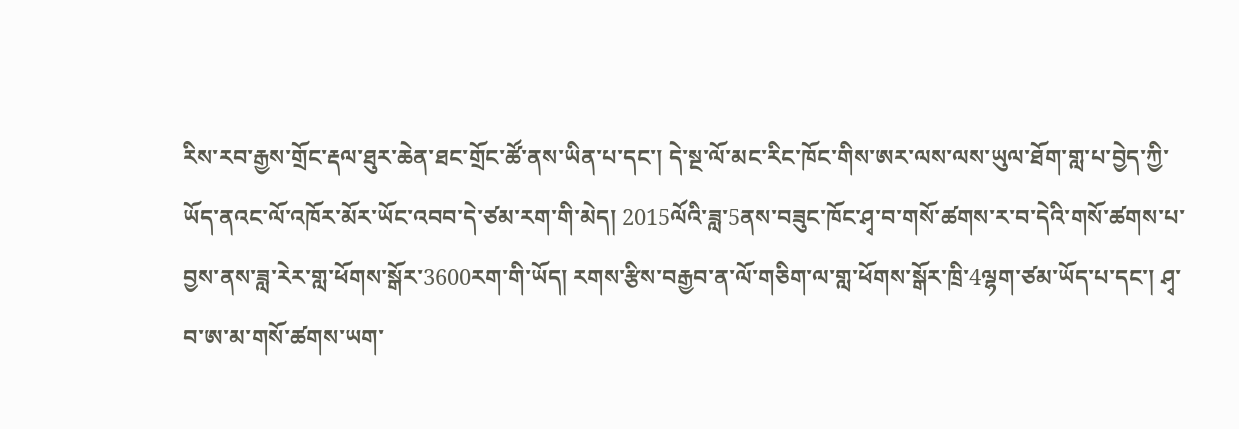རིས་རབ་རྒྱས་གྲོང་རྡལ་ཐུར་ཆེན་ཐང་གྲོང་ཚོ་ནས་ཡིན་པ་དང་། དེ་སྔ་ལོ་མང་རིང་ཁོང་གིས་ཨར་ལས་ལས་ཡུལ་ཐོག་གླ་པ་བྱེད་ཀྱི་ཡོད་ནའང་ལོ་འཁོར་མོར་ཡོང་འབབ་དེ་ཙམ་རག་གི་མེད། 2015ལོའི་ཟླ་5ནས་བཟུང་ཁོང་ཤྭ་བ་གསོ་ཚགས་ར་བ་དེའི་གསོ་ཚགས་པ་བྱས་ནས་ཟླ་རེར་གླ་ཕོགས་སྒོར་3600རག་གི་ཡོད། རགས་རྩིས་བརྒྱབ་ན་ལོ་གཅིག་ལ་གླ་ཕོགས་སྒོར་ཁྲི་4ལྷག་ཙམ་ཡོད་པ་དང་། ཤྭ་བ་ཨ་མ་གསོ་ཚགས་ཡག་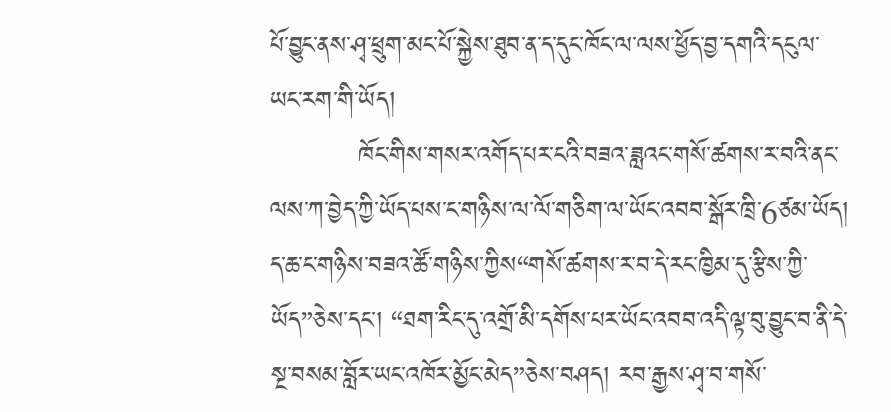པོ་བྱུང་ནས་ཤྭ་ཕྲུག་མང་པོ་སྐྱེས་ཐུབ་ན་ད་དུང་ཁོང་ལ་ལས་ཕྱོད་བྱ་དགའི་དངུལ་ཡང་རག་གི་ཡོད།
          ཁོང་གིས་གསར་འགོད་པར་ངའི་བཟའ་ཟླའང་གསོ་ཚགས་ར་བའི་ནང་ལས་ཀ་བྱེད་ཀྱི་ཡོད་པས་ང་གཉིས་ལ་ལོ་གཅིག་ལ་ཡོང་འབབ་སྒོར་ཁྲི་6ཙམ་ཡོད། ད་ཆ་ང་གཉིས་བཟའ་ཚོ་གཉིས་ཀྱིས“གསོ་ཚགས་ར་བ་དེ་རང་ཁྱིམ་དུ་རྩིས་ཀྱི་ཡོད”ཅེས་དང་། “ཐག་རིང་དུ་འགྲོ་མི་དགོས་པར་ཡོང་འབབ་འདི་ལྟ་བུ་བྱུང་བ་ནི་དེ་སྔ་བསམ་བློར་ཡང་འཁོར་མྱོང་མེད”ཅེས་བཤད། རབ་རྒྱས་ཤྭ་བ་གསོ་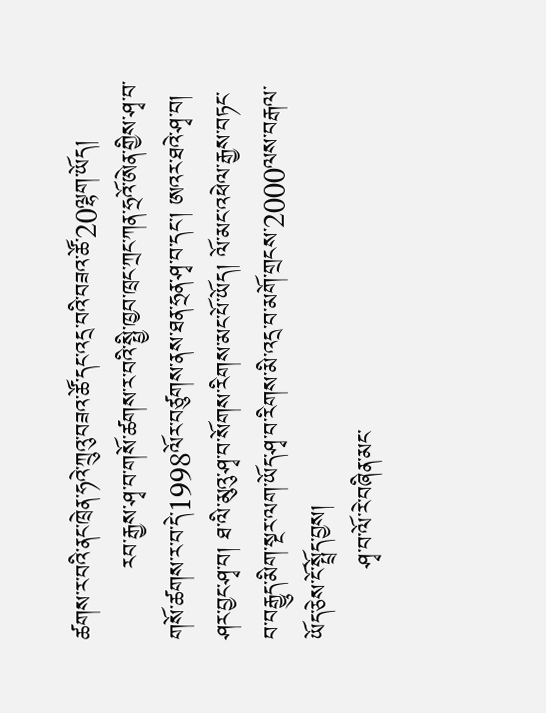ཚགས་ར་བའི་ནང་ཁྲེན་ཧའེ་ཀྲུའུ་བཟའ་ཚོ་དང་འདྲ་བའི་བཟའ་ཚོ་20ལྷག་ཡོད།
         རབ་རྒྱས་ཤྭ་བ་གསོ་ཚགས་ར་བའི་སྤྱི་ཁྱབ་ཁྲང་ཀྲང་ཀན་ཧྲའོ་ཨེན་གྱིས་ཤྭ་བ་གསོ་ཚགས་ར་བ་དེ་1998ལོར་བཙུགས་ནས་ཐན་ཧྲན་ཤྭ་བ་དང་། ཨའར་ཐའེ་ཤྭ་བ། ཤར་བྱང་ཤྭ་བ། ཐ་ལི་མུའུ་ཤྭ་བ་སོགས་རིགས་མང་པོ་ཡོད། ལོ་མང་འཕེལ་རྒྱས་བཏང་བ་བརྒྱུད་མིག་སྔར་ལག་ཡོད་ཤྭ་བ་རིགས་མི་འདྲ་བ་མགོ་གྲངས་2000ལས་བརྒལ་ཡོད་ཅེས་ངོ་སྤྲོད་བྱས།
         ཤྭ་བ་ལོ་རེ་བཞིན་མང་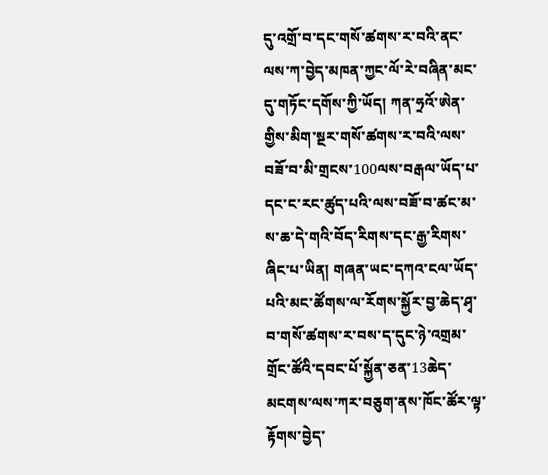དུ་འགྲོ་བ་དང་གསོ་ཚགས་ར་བའི་ནང་ལས་ཀ་བྱེད་མཁན་ཀྱང་ལོ་རེ་བཞིན་མང་དུ་གཏོང་དགོས་ཀྱི་ཡོད། ཀན་ཧྲའོ་ཨེན་གྱིས་མིག་སྔར་གསོ་ཚགས་ར་བའི་ལས་བཟོ་བ་མི་གྲངས་100ལས་བརྒལ་ཡོད་པ་དང་ང་རང་ཚུད་པའི་ལས་བཟོ་བ་ཚང་མ་ས་ཆ་དེ་གའི་བོད་རིགས་དང་རྒྱ་རིགས་ཞིང་པ་ཡིན། གཞན་ཡང་དཀའ་ངལ་ཡོད་པའི་མང་ཚོགས་ལ་རོགས་སྐྱོར་བྱ་ཆེད་ཤྭ་བ་གསོ་ཚགས་ར་བས་ད་དུང་ཉེ་འགྲམ་གྲོང་ཚོའི་དབང་པོ་སྐྱོན་ཅན་13ཆེད་མངགས་ལས་ཀར་བཅུག་ནས་ཁོང་ཚོར་ལྟ་རྟོགས་བྱེད་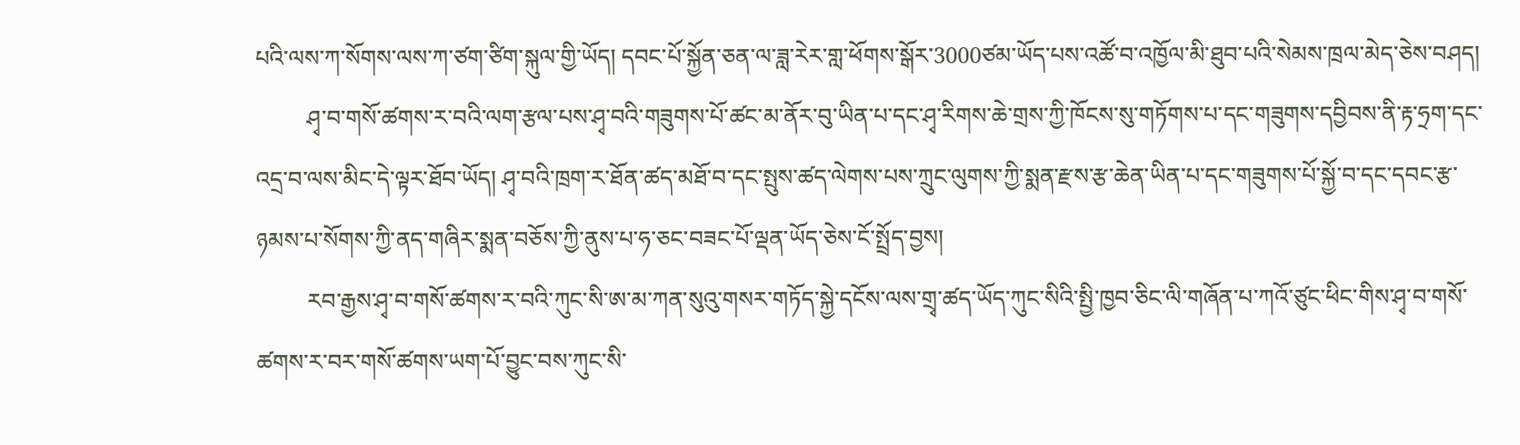པའི་ལས་ཀ་སོགས་ལས་ཀ་ཙག་ཙིག་སྐུལ་གྱི་ཡོད། དབང་པོ་སྐྱོན་ཅན་ལ་ཟླ་རེར་གླ་ཕོགས་སྒོར་3000ཙམ་ཡོད་པས་འཚོ་བ་འཁྱོལ་མི་ཐུབ་པའི་སེམས་ཁྲལ་མེད་ཅེས་བཤད།
         ཤྭ་བ་གསོ་ཚགས་ར་བའི་ལག་རྩལ་པས་ཤྭ་བའི་གཟུགས་པོ་ཚང་མ་ནོར་བུ་ཡིན་པ་དང་ཤྭ་རིགས་ཆེ་གྲས་ཀྱི་ཁོངས་སུ་གཏོགས་པ་དང་གཟུགས་དབྱིབས་ནི་རྟ་ཧྲག་དང་འདྲ་བ་ལས་མིང་དེ་ལྟར་ཐོབ་ཡོད། ཤྭ་བའི་ཁྲག་ར་ཐོན་ཚད་མཐོ་བ་དང་སྤུས་ཚད་ལེགས་པས་ཀྲུང་ལུགས་ཀྱི་སྨན་རྫས་རྩ་ཆེན་ཡིན་པ་དང་གཟུགས་པོ་སྐྱོ་བ་དང་དབང་རྩ་ཉམས་པ་སོགས་ཀྱི་ནད་གཞིར་སྨན་བཅོས་ཀྱི་ནུས་པ་ཧ་ཅང་བཟང་པོ་ལྡན་ཡོད་ཅེས་ངོ་སྤྲོད་བྱས།
         རབ་རྒྱས་ཤྭ་བ་གསོ་ཚགས་ར་བའི་ཀུང་སི་ཨ་མ་ཀན་སུའུ་གསར་གཏོད་སྐྱེ་དངོས་ལས་གྲྭ་ཚད་ཡོད་ཀུང་སིའི་སྤྱི་ཁྱབ་ཅིང་ལི་གཞོན་པ་ཀའོ་ཙུང་ཕིང་གིས་ཤྭ་བ་གསོ་ཚགས་ར་བར་གསོ་ཚགས་ཡག་པོ་བྱུང་བས་ཀུང་སི་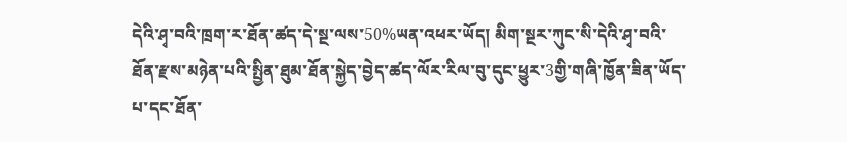དེའི་ཤྭ་བའི་ཁྲག་ར་ཐོན་ཚད་དེ་སྔ་ལས་50%ཡན་འཕར་ཡོད། མིག་སྔར་ཀུང་སི་དེའི་ཤྭ་བའི་ཐོན་རྫས་མཉེན་པའི་སྤྱིན་ཐུམ་ཐོན་སྐྱེད་བྱེད་ཚད་ལོར་རིལ་བུ་དུང་ཕྱུར་3གྱི་གཞི་ཁྱོན་ཟིན་ཡོད་པ་དང་ཐོན་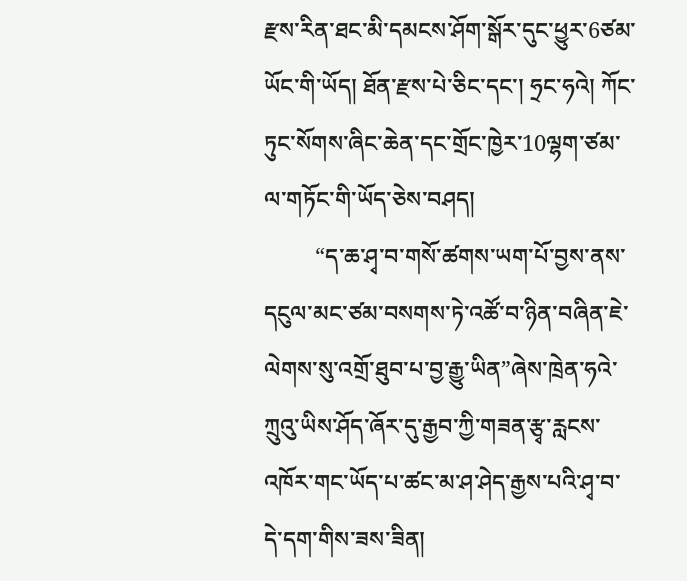རྫས་རིན་ཐང་མི་དམངས་ཤོག་སྒོར་དུང་ཕྱུར་6ཙམ་ཡོང་གི་ཡོད། ཐོན་རྫས་པེ་ཅིང་དང་། ཧྲང་ཧའེ། ཀོང་ཏུང་སོགས་ཞིང་ཆེན་དང་གྲོང་ཁྱེར་10ལྷག་ཙམ་ལ་གཏོང་གི་ཡོད་ཅེས་བཤད།
         “ད་ཆ་ཤྭ་བ་གསོ་ཚགས་ཡག་པོ་བྱས་ནས་དངུལ་མང་ཙམ་བསགས་ཏེ་འཚོ་བ་ཉིན་བཞིན་ཇེ་ལེགས་སུ་འགྲོ་ཐུབ་པ་བྱ་རྒྱུ་ཡིན”ཞེས་ཁྲེན་ཧའེ་ཀྲུའུ་ཡིས་ཤོད་ཞོར་དུ་རྒྱབ་ཀྱི་གཟན་རྩྭ་རླངས་འཁོར་གང་ཡོད་པ་ཚང་མ་ཤ་ཤེད་རྒྱས་པའི་ཤྭ་བ་དེ་དག་གིས་ཟས་ཟིན།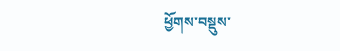ཕྱོགས་བསྡུས་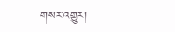གསར་འགྱུར།